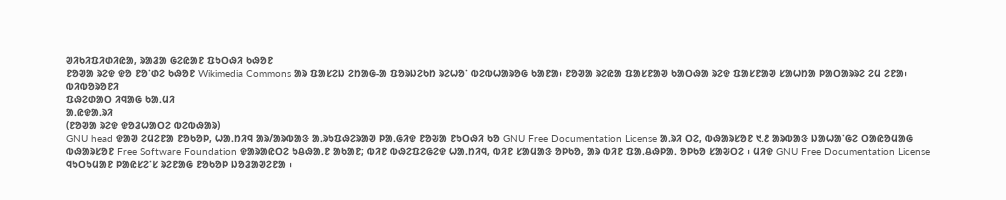ᱣᱤᱠᱤᱯᱤᱰᱤᱭᱟ, ᱨᱟᱲᱟ ᱜᱮᱭᱟᱱ ᱯᱩᱛᱷᱤ ᱠᱷᱚᱱ
ᱱᱚᱣᱟ ᱨᱮᱫ ᱫᱚ ᱱᱚᱸᱰᱮ ᱠᱷᱚᱱ Wikimedia Commons ᱟᱨ ᱯᱟᱥᱮᱡ ᱮᱴᱟᱜ-ᱟ ᱯᱚᱨᱡᱮᱠᱴ ᱨᱮᱦᱚᱸ ᱵᱮᱵᱦᱟᱨᱚᱜ ᱠᱟᱱᱟ᱾ ᱱᱚᱣᱟ ᱨᱮᱭᱟ ᱯᱟᱥᱱᱟᱣ ᱠᱟᱛᱷᱟ ᱨᱮᱫ ᱯᱟᱥᱱᱟᱣ ᱥᱟᱦᱴᱟ ᱞᱟᱛᱟᱨᱨᱮ ᱮᱢ ᱮᱱᱟ᱾
ᱵᱤᱵᱚᱨᱚᱱᱤ
ᱯᱷᱮᱰᱟᱛ ᱤᱧᱟᱜ ᱠᱟᱹᱢᱤ
ᱟᱹᱭᱫᱟᱹᱨᱤ
(ᱱᱚᱣᱟ ᱨᱮᱫ ᱫᱚᱲᱦᱟᱛᱮ ᱵᱮᱵᱷᱟᱨ)
GNU head ᱫᱟᱣ ᱮᱢᱮᱱᱟ ᱱᱚᱠᱚᱞ, ᱦᱟᱹᱴᱤᱧ ᱟᱨ/ᱟᱨᱵᱟᱝ ᱟᱹᱨᱩᱯᱷᱮᱨᱟᱣ ᱞᱟᱹᱜᱤᱫ ᱱᱚᱶᱟ ᱱᱩᱛᱷᱤ ᱠᱚ GNU Free Documentation License ᱟᱹᱨᱤ ᱛᱮ, ᱵᱷᱟᱨᱥᱚᱱ ᱑.᱒ ᱟᱨᱵᱟᱝ ᱡᱟᱦᱟᱸᱜᱮ ᱛᱟᱭᱚᱢᱟᱜ ᱵᱷᱟᱨᱥᱚᱱ Free Software Foundation ᱫᱟᱨᱟᱭᱛᱮ ᱩᱪᱷᱟᱹᱱ ᱟᱠᱟᱱ; ᱵᱤᱱ ᱵᱷᱮᱯᱮᱜᱮᱫ ᱦᱟᱹᱴᱤᱧ, ᱵᱤᱱ ᱥᱟᱢᱟᱝ ᱚᱞᱠᱚ, ᱟᱨ ᱵᱤᱱ ᱯᱟᱹᱪᱷᱞᱟᱹ ᱚᱞᱠᱚ ᱥᱟᱶᱛᱮ ᱾ ᱢᱤᱫ GNU Free Documentation License ᱧᱩᱛᱩᱢᱟᱱ ᱞᱟᱭᱥᱮᱸᱥ ᱨᱮᱱᱟᱜ ᱱᱚᱠᱚᱞ ᱡᱚᱲᱟᱣᱮᱱᱟ ᱾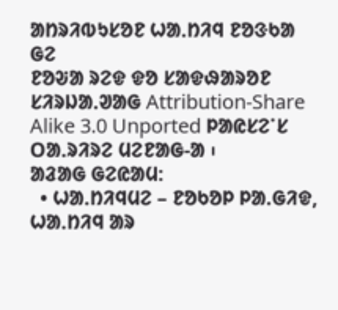ᱟᱴᱨᱤᱵᱩᱥᱚᱱ ᱦᱟᱹᱴᱤᱧ ᱱᱚᱝᱠᱟ ᱜᱮ
ᱱᱚᱶᱟ ᱨᱮᱫ ᱫᱚ ᱥᱟᱫᱷᱟᱨᱚᱱ ᱥᱤᱨᱡᱟᱹᱣᱟᱜ Attribution-Share Alike 3.0 Unported ᱞᱟᱭᱥᱮᱸᱥ ᱛᱟᱹᱨᱤᱨᱮ ᱢᱮᱱᱟᱜ-ᱟ ᱾
ᱟᱲᱟᱜ ᱜᱮᱭᱟᱢ:
  • ᱦᱟᱹᱴᱤᱧᱢᱮ – ᱱᱚᱠᱚᱞ ᱞᱟᱹᱜᱤᱫ, ᱦᱟᱹᱴᱤᱧ ᱟᱨ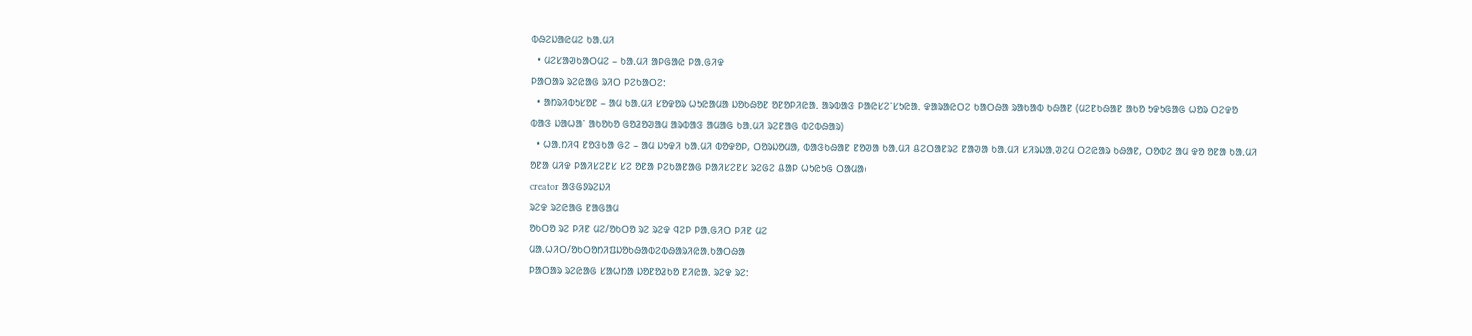ᱵᱷᱮᱡᱟᱭᱢᱮ ᱠᱟᱹᱢᱤ
  • ᱢᱮᱥᱟᱣᱠᱟᱛᱢᱮ – ᱠᱟᱹᱢᱤ ᱟᱞᱜᱟᱭ ᱞᱟᱹᱜᱤᱫ
ᱞᱟᱛᱟᱨ ᱨᱮᱭᱟᱜ ᱨᱤᱛ ᱞᱮᱠᱟᱛᱮ:
  • ᱟᱴᱨᱤᱵᱩᱥᱚᱱ – ᱟᱢ ᱠᱟᱹᱢᱤ ᱥᱚᱫᱚᱨ ᱦᱩᱭᱟᱢᱟ ᱡᱚᱠᱷᱚᱱ ᱚᱱᱚᱞᱤᱭᱟᱹ ᱟᱨᱵᱟᱝ ᱞᱟᱭᱥᱮᱸᱥᱩᱭᱟᱹ ᱫᱟᱨᱟᱭᱛᱮ ᱠᱟᱛᱷᱟ ᱨᱟᱠᱟᱵ ᱠᱷᱟᱱ (ᱢᱮᱱᱠᱷᱟᱱ ᱟᱠᱚ ᱩᱫᱩᱜᱟᱜ ᱦᱚᱨ ᱛᱮᱫᱚ ᱵᱟᱝ ᱡᱟᱦᱟᱸ ᱟᱠᱚᱠᱚ ᱜᱚᱲᱚᱣᱟᱢ ᱟᱨᱵᱟᱝ ᱟᱢᱟᱜ ᱠᱟᱹᱢᱤ ᱨᱮᱱᱟᱜ ᱵᱮᱵᱷᱟᱨ)
  • ᱦᱟᱹᱴᱤᱧ ᱱᱚᱝᱠᱟ ᱜᱮ – ᱟᱢ ᱡᱩᱫᱤ ᱠᱟᱹᱢᱤ ᱵᱚᱫᱚᱞ, ᱛᱚᱨᱡᱚᱢᱟ, ᱵᱟᱝᱠᱷᱟᱱ ᱱᱚᱣᱟ ᱠᱟᱹᱢᱤ ᱪᱮᱛᱟᱱᱨᱮ ᱱᱟᱣᱟ ᱠᱟᱹᱢᱤ ᱥᱤᱨᱡᱟᱹᱣᱮᱢ ᱛᱮᱭᱟᱨ ᱠᱷᱟᱱ, ᱛᱚᱵᱮ ᱟᱢ ᱫᱚ ᱚᱱᱟ ᱠᱟᱹᱢᱤ ᱚᱱᱟ ᱢᱤᱫ ᱞᱟᱤᱥᱮᱱᱥ ᱥᱮ ᱚᱱᱟ ᱞᱮᱠᱟᱱᱟᱜ ᱞᱟᱤᱥᱮᱱᱥ ᱨᱮᱜᱮ ᱪᱟᱞ ᱦᱩᱭᱩᱜ ᱛᱟᱢᱟ᱾
creator ᱟᱝᱜᱽᱨᱮᱡᱤ
ᱨᱮᱫ ᱨᱮᱭᱟᱜ ᱱᱟᱜᱟᱢ
ᱚᱠᱛᱚ ᱨᱮ ᱞᱤᱱ ᱢᱮ/ᱚᱠᱛᱚ ᱨᱮ ᱨᱮᱫ ᱧᱮᱞ ᱞᱟᱹᱜᱤᱛ ᱞᱤᱱ ᱢᱮ
ᱢᱟᱹᱦᱤᱛ/ᱚᱠᱛᱚᱴᱤᱯᱡᱚᱠᱷᱟᱵᱮᱵᱷᱟᱨᱤᱭᱟᱹᱠᱟᱛᱷᱟ
ᱞᱟᱛᱟᱨ ᱨᱮᱭᱟᱜ ᱥᱟᱦᱴᱟ ᱡᱚᱱᱚᱲᱠᱚ ᱱᱤᱭᱟᱹ ᱨᱮᱫ ᱨᱮ: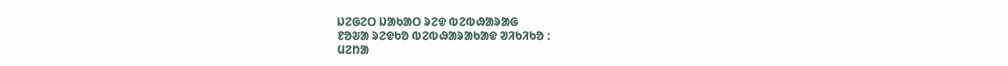ᱡᱮᱜᱮᱛ ᱡᱟᱠᱟᱛ ᱨᱮᱫ ᱵᱮᱵᱷᱟᱨᱟᱜ
ᱱᱚᱶᱟ ᱨᱮᱫᱠᱚ ᱵᱮᱵᱷᱟᱨᱟᱠᱟᱫ ᱣᱤᱠᱤᱠᱚ :
ᱢᱮᱴᱟ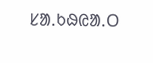ᱥᱟᱹᱠᱷᱭᱟᱹᱛ